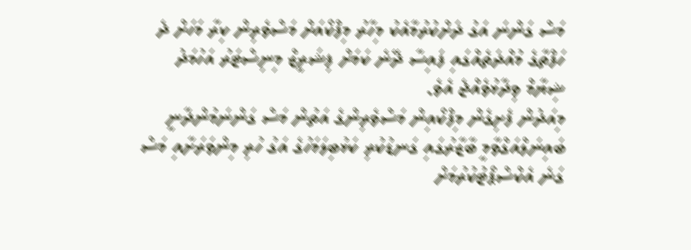މަސް ގަންނަ އަގު ދަށްކުރުމާއެކު މިހާރު މިފްކޯއަށް މަސްވެރިން ކިރާ މަހަށް ދެ ހަފްތާގެ މުއްދަތެއްގައި ފައިސާ ދޭނެ ކަމަށް ފިޝަރީޒް މިނިސްޓަރު އަހުމަދު ޝިޔާމް ވިދާޅުވެއްޖެ އެވެ.
މިއަދުން ފެށިގެން މިފްކޯއިން މަސްވެރިންގެ އަތުން މަސް ގަންނަމުންދާނީ ބައިނަލްއަގްވާމީ ބާޒާރުގައި ގަނޑުކުރި ކަޅުބިލަމަހުގެ އަގު ހުރި މިންވަރަށާއި މަސް ގަނެ އެކްސްޕޯޓުކުރުމަށް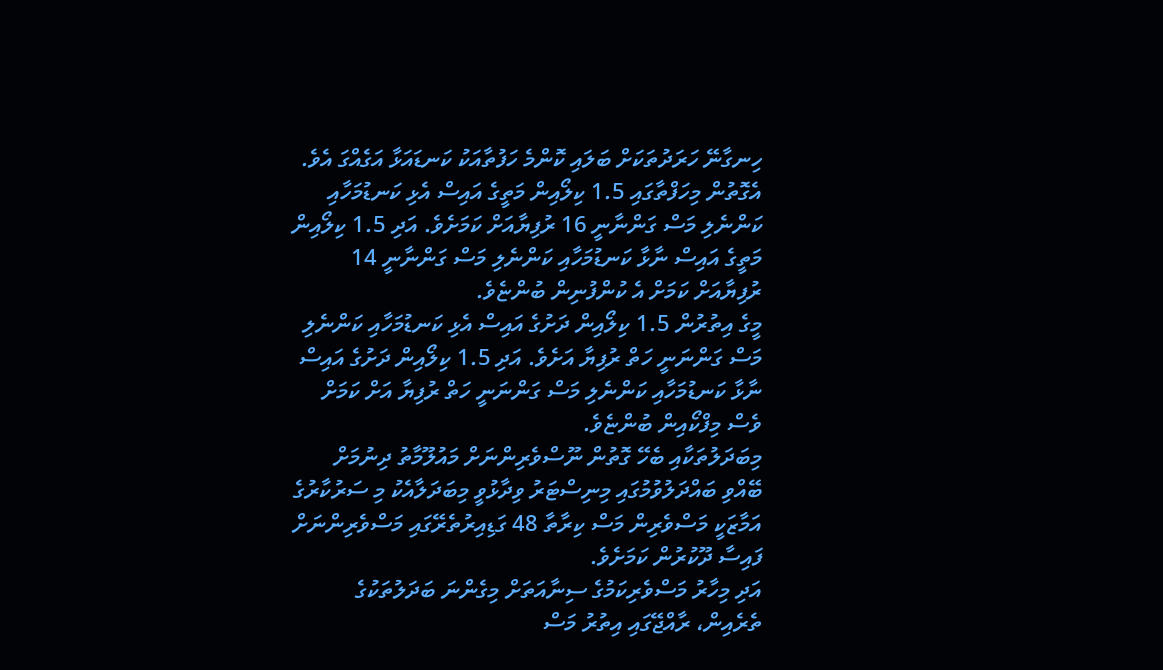ހިނގާނޭ ހަރަދުތަކަށް ބަލައި ކޮންމެ ހަފުތާއަކު ކަނޑައަޅާ އަގެއްގަ އެވެ. އެގޮތުން މިހަފްތާގައި 1.5 ކިލޯއިން މަތީގެ އައިސް އެޅި ކަނޑުމަހާއި ކަންނެލި މަސް ގަންނާނީ 16 ރުފިޔާއަށް ކަމަށެވެ. އަދި 1.5 ކިލޯއިން މަތީގެ އައިސް ނާޅާ ކަނޑުމަހާއި ކަންނެލި މަސް ގަންނާނީ 14 ރުފިޔާއަށް ކަމަށް އެ ކުންފުނިން ބުންޏެވެ.
މީގެ އިތުރުން 1.5 ކިލޯއިން ދަށުގެ އައިސް އެޅި ކަނޑުމަހާއި ކަންނެލި މަސް ގަންނަނީ ހަތް ރުފިޔާ އަށެވެ. އަދި 1.5 ކިލޯއިން ދަށުގެ އައިސް ނާޅާ ކަނޑުމަހާއި ކަންނެލި މަސް ގަންނަނީ ހަތް ރުފިޔާ އަށް ކަމަށް ވެސް މިފްކޯއިން ބުންޏެވެ.
މިބަދަލުތަކާއި ބެހޭ ގޮތުން ނޫސްވެރިންނަށް މައުލޫމާތު ދިނުމަށް ބޭއްވި ބައްދަލުވުމުގައި މިނިސްޓަރު ވިދާޅުވީ މިބަދަލާއެކު މި ސަރުކާރުގެ އަމާޒަކީ މަސްވެރިން މަސް ކިރާތާ 48 ގަޑިއިރުތެރޭގައި މަސްވެރިންނަށް ފައިސާ ދޫކުރުން ކަމަށެވެ.
އަދި މިހާރު މަސްވެރިކަމުގެ ސިނާއަތަށް މިގެންނަ ބަދަލުތަކުގެ ތެރެއިން، ރާއްޖޭގައި އިތުރު މަސް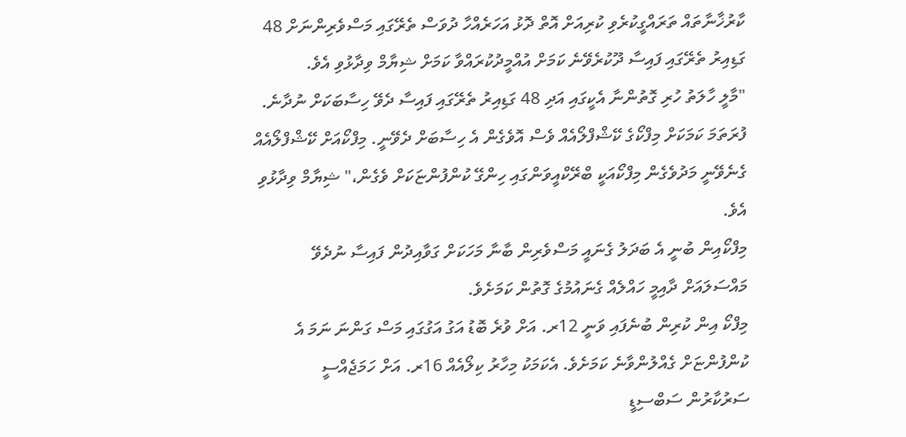ކާރުޚާނާތައް ތަރައްގީކުރެވި ކުރިއަށް އޮތް ދޮޅު އަހަރެއްހާ ދުވަސް ތެރޭގައި މަސްވެރިންނަށް 48 ގަޑިއިރު ތެރޭގައި ފައިސާ ދޫކުރެވޭނެ ކަމަށް އުއްމީދުކުރައްވާ ކަމަށް ޝިޔާމް ވިދާޅުވި އެވެ.
"މާލީ ހާލަތު ހުރި ގޮތުންނާ އެކީގައި އަދި 48 ގަޑިއިރު ތެރޭގައި ފައިސާ ދެވޭ ހިސާބަކަށް ނުދާނެ. ފުރަތަމަ ކަމަކަށް މިފްކޯގެ ކޭޝްފްލޯއެއް ވެސް އޮވެގެން އެ ހިސާބަށް ދެވޭނީ. މިފްކޯއަށް ކޭޝްފްލޯއެއް ގެނެވޭނީ މަދުވެގެން މިފްކޯއަކީ ބްރޭކްއީވަންގައި ހިންގޭ ކުންފުންޏަކަށް ވެގެން،" ޝިޔާމް ވިދާޅުވި އެވެ.
މިފްކޯއިން ބުނީ އެ ބަދަލު ގެނައީ މަސްވެރިން ބާނާ މަހަކަށް ގަވާއިދުން ފައިސާ ނުދެވޭ މައްސަލައަށް ދާއިމީ ހައްލެއް ގެނައުމުގެ ގޮތުން ކަމަށެވެ.
މިފްކޯ އިން ކުރިން ބުނެފައި ވަނީ 12ރ. އަށް ވުރެ ބޮޑު އަގު އަގުގައި މަސް ގަންނަ ނަމަ އެ ކުންފުންޏަށް ގެއްލުންވާނެ ކަމަށެވެ. އެކަމަކު މިހާރު ކިލޯއެއް 16ރ. އަށް ހަމަޖެއްސީ ސަރުކާރުން ސަބްސިޑީ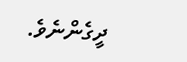ދީގެންނެވެ.